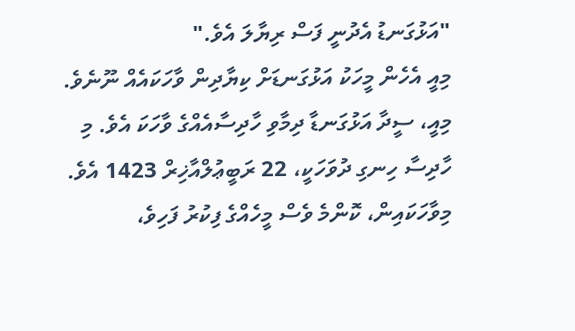"އަޅުގަނޑު އެދުނީ ފަސް ރިޔާލަ އެވެ."
މިއީ އެހެން މީހަކު އަޅުގަނޑަށް ކިޔާދިން ވާހަކައެއް ނޫނެވެ. މިއީ، ސީދާ އަޅުގަނޑާ ދިމާވި ހާދިސާއެއްގެ ވާހަކަ އެވެ. މި ހާދިސާ ހިނގި ދުވަހަކީ، 22 ރަބީޢުލްއާޚިރް 1423 އެވެ. މިވާހަކައިން، ކޮންމެ ވެސް މީހެއްގެ ފިކުރު ފަހިވެ،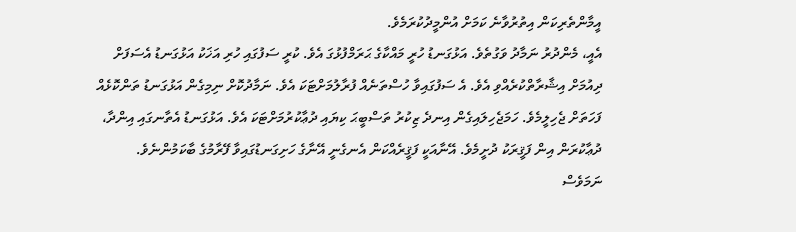އީމާންތެރިކަން އިތުރުވާނެ ކަމަށް އުންމީދުކުރަމެވެ.
އެއީ، މެންދުރު ނަމާދު ވަގުތެވެ. އަޅުގަނޑު ހުރީ މައްކާގެ ޙަރަމްފުޅުގަ އެވެ. ކުރީ ސަފުގައި ހުރި އަޚަކު އަޅުގަނޑު އެސަފަށް ދިއުމަށް އިޝާރާތްކުރެއްވި އެވެ. އެ ސަފުގައިވާ ހުސްތަނެއް ފުރާލުމަށްޓަކަ އެވެ. ނަމާދުކޮށް ނިމިގެން އަޅުގަނޑު ތަންކޮޅެއް ފަހަތަށް ޖެހިލީމެވެ. ހަމަޖެހިލައިގެން އިނދެ ޒިކުރު ތަސްބީޙަ ކިޔައި ދުޢާކުރުމަށްޓަކަ އެވެ. އަޅުގަނޑު އެތާނގައި އިންދާ، ދުޢާކުރަން އިން ފަޤީރަކު ދުށީމެވެ. އޭނާއަކީ ފަޤީރެއްކަން އެނގެނީ އޭނާގެ ހަށިގަނޑުގައިވާ ފޭރާމުގެ ބާކަމުންނެވެ. ނަމަވެސް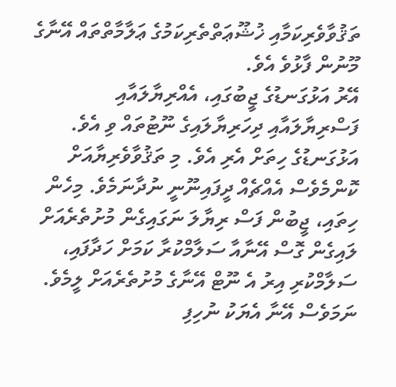ތަޤުވާވެރިކަމާއި ޚުޝޫޢަތްތެރިކަމުގެ ޢަލާމާތްތައް އޭނާގެ މޫނުން ފާޅުވެ އެވެ.
އޭރު އަޅުގަނޑުގެ ޖީބުގައި، އެއްރިޔާލައާއި ފަސްރިޔާލައާއި ދިހަރިޔާލައިގެ ނޫޓުތައް ވި އެވެ. އަޅުގަނޑުގެ ހިތަށް އެރި އެވެ. މި ތަޤުވާވެރިޔާއަށް ކޮންމެވެސް އެއްޗެއް ދީފައިނޫނީ ނުދާނަމެވެ. މިހެން ހިތައި، ޖީބުން ފަސް ރިޔާލަ ނަގައިގެން މުށުތެރެއަށް ލައިގެން ގޮސް އޭނާއާ ސަލާމްކުރާ ކަމަށް ހަދާފައި، ސަލާމްކުރި އިރު އެ ނޫޓް އޭނާގެ މުށުތެރެއަށް ލީމެވެ. ނަމަވެސް އޭނާ އެޔަކު ނުހިފި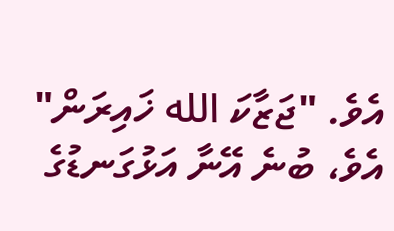އެވެ. "ޖަޒާކަ الله ޚައިރަން" އެވެ، ބުނެ އޭނާ އަޅުގަނޑުގެ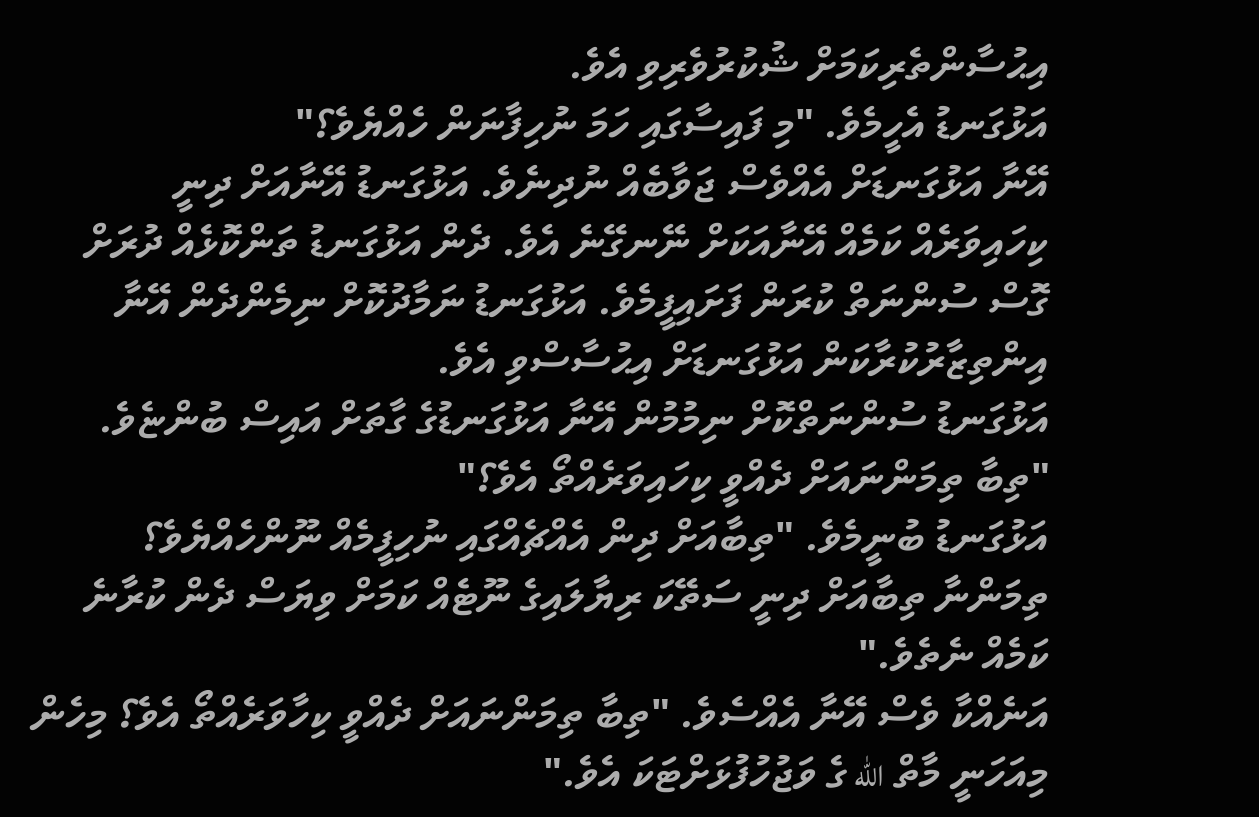އިޙުސާންތެރިކަމަށް ޝުކުރުވެރިވި އެވެ.
އަޅުގަނޑު އެހީމެވެ. "މި ފައިސާގައި ހަމަ ނުހިފާނަން ހެއްޔެވެ؟"
އޭނާ އަޅުގަނޑަށް އެއްވެސް ޖަވާބެއް ނުދިނެވެ. އަޅުގަނޑު އޭނާއަށް ދިނީ ކިހައިވަރެއް ކަމެއް އޭނާއަކަށް ނޭނގޭނެ އެވެ. ދެން އަޅުގަނޑު ތަންކޮޅެއް ދުރަށް ގޮސް ސުންނަތް ކުރަން ފަށައިފީމެވެ. އަޅުގަނޑު ނަމާދުކޮށް ނިމެންދެން އޭނާ އިންތިޒާރުކުރާކަން އަޅުގަނޑަށް އިޙުސާސްވި އެވެ.
އަޅުގަނޑު ސުންނަތްކޮށް ނިމުމުން އޭނާ އަޅުގަނޑުގެ ގާތަށް އައިސް ބުންޏެވެ. "ތިބާ ތިމަންނައަށް ދެއްވީ ކިހައިވަރެއްތޯ އެވެ؟"
އަޅުގަނޑު ބުނީމެވެ. "ތިބާއަށް ދިން އެއްޗެއްގައި ނުހިފީމެއް ނޫންހެއްޔެވެ؟ ތިމަންނާ ތިބާއަށް ދިނީ ސަތޭކަ ރިޔާލައިގެ ނޫޓެއް ކަމަށް ވިޔަސް ދެން ކުރާނެ ކަމެއް ނެތެވެ."
އަނެއްކާ ވެސް އޭނާ އެއްސެވެ. "ތިބާ ތިމަންނައަށް ދެއްވީ ކިހާވަރެއްތޯ އެވެ؟ މިހެން މިއަހަނީ މާތް الله ގެ ވަޖުހުފުޅަށްޓަކަ އެވެ."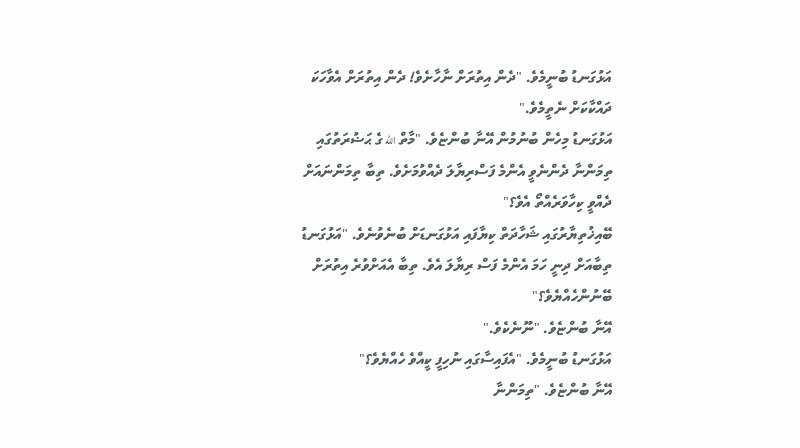އަޅުގަނޑު ބުނީމެވެ. "ދެން އިތުރަށް ނާހާށެވެ! ދެން އިތުރަށް އެވާހަކަ ދައްކާކަށް ނެތީމެވެ."
އަޅުގަނޑު މިހެން ބުނުމުން އޭނާ ބުންޏެވެ. "މާތް الله ގެ ޙަޟުރަތުގައި ތިމަންނާ ދެންނެވީ އެންމެ ފަސްރިޔާލަ ދެއްވުމަށެވެ. ތިބާ ތިމަންނައަށް ދެއްވީ ކިހާވަރެއްތޯ އެވެ؟"
ބޭއިޚުތިޔާރުގައި ޝަހާދަތް ކިޔާފައި އަޅުގަނޑަށް ބުނެވުނެވެ. "އަޅުގަނޑު ތިބާއަށް ދިނީ ހަމަ އެންމެ ފަސް ރިޔާލަ އެވެ. ތިބާ އެއަށްވުރެ އިތުރަށް ބޭނުންހެއްޔެވެ؟"
އޭނާ ބުންޏެވެ. "ނޫނެކެވެ."
އަޅުގަނޑު ބުނީމެވެ. "އެފައިސާގައި ނުހިފީ ކީއްވެ ހެއްޔެވެ؟"
އޭނާ ބުންޏެވެ. "ތިމަންނާ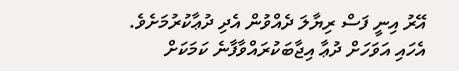އޭރު އިނީ ފަސް ރިޔާލަ ދެއްވުން އެދި ދުޢާކުރުމަށެވެ. އެހައި އަވަހަށް ދުޢާ އިޖާބަކުރައްވާފާނެ ކަމަކަށް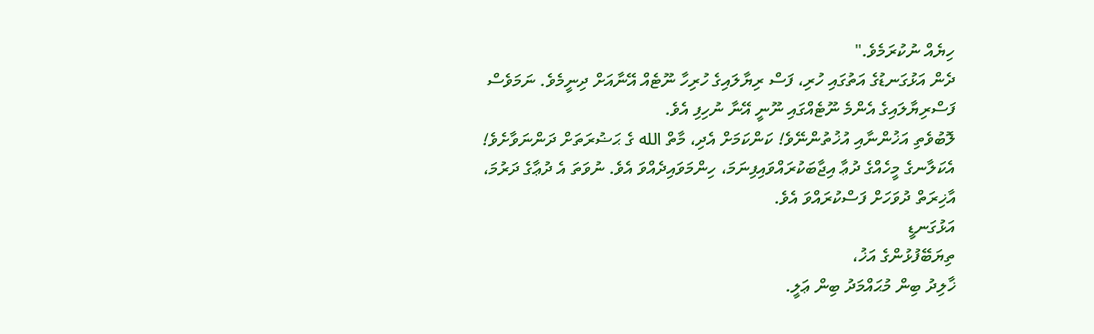ހިޔެއް ނުކުރަމެވެ."
ދެން އަޅުގަނޑުގެ އަތުގައި ހުރި، ފަސް ރިޔާލައިގެ ހުރިހާ ނޫޓެއް އޭނާއަށް ދިނީމެވެ. ނަމަވެސް ފަސްރިޔާލައިގެ އެންމެ ނޫޓެއްގައި ނޫނީ އޭނާ ނުހިފި އެވެ.
ލޮބުވެތި އަޚުންނާއި އުޚުތުންނޭވެ! ކަންކަމަށް އެދި، މާތް الله ގެ ޙަޟުރަތަށް ދަންނަވާށެވެ! އެކަލާނގެ މީހެއްގެ ދުޢާ އިޖާބަކުރައްވައިފިނަމަ، ހިންމަވައިދެއްވަ އެވެ. ނުވަތަ އެ ދުޢާގެ ދަރުމަ، އާޚިރަތް ދުވަހަށް ފަސްކުރައްވަ އެވެ.
އަޅުގަނޑީ
ތިޔަބޭފުޅުންގެ އަޚު،
ޚާލިދު ބިން މުޙައްމަދު ބިން ޢަލީ.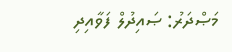މަޞްދަރު: ޞައިދުލް ފަވާއިދި